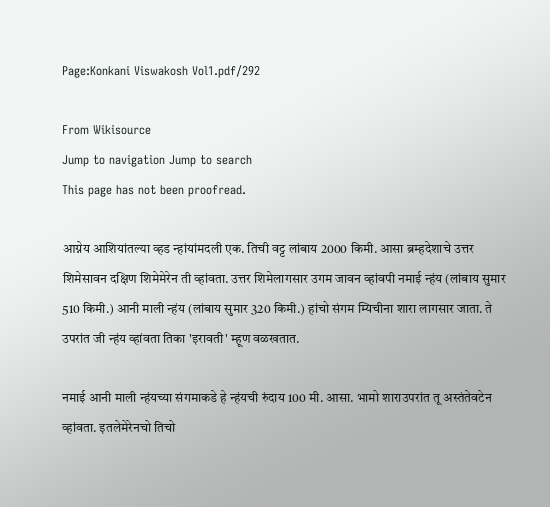Page:Konkani Viswakosh Vol1.pdf/292

From Wikisource
Jump to navigation Jump to search
This page has not been proofread.

आग्नेय आशियांतल्या व्हड न्हांयांमदली एक. तिची वट्ट लांबाय 2000 किमी. आसा ब्रम्हदेशाचे उत्तर शिमेसावन दक्षिण शिमेमेरेन ती व्हांवता. उत्तर शिमेलागसार उगम जावन व्हांवपी नमाई न्हंय (लांबाय सुमार 510 किमी.) आनी माली न्हंय (लांबाय सुमार 320 किमी.) हांचो संगम म्यिचीना शारा लागसार जाता. ते उपरांत जी न्हंय व्हांवता तिका 'इरावती' म्हूण वळखतात.

नमाई आनी माली न्हंयच्या संगमाकडे हे न्हंयची रुंदाय 100 मी. आसा. भामो शाराउपरांत तू अस्तंतेवटेन व्हांवता. इतलेमेरेनचो तिचो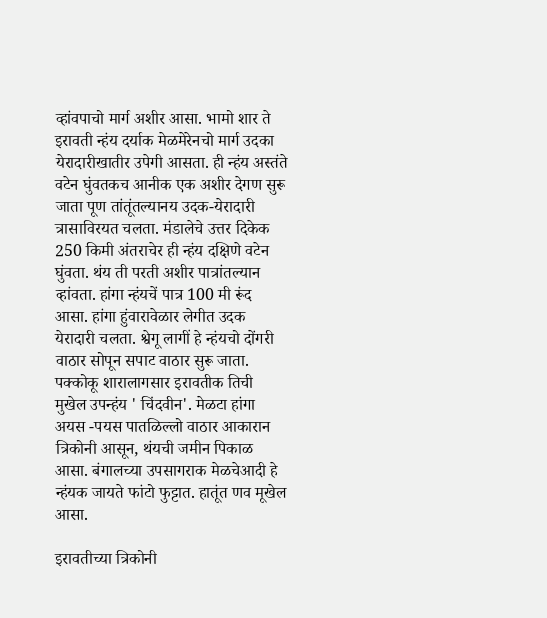व्हांवपाचो मार्ग अशीर आसा. भामो शार ते इरावती न्हंय दर्याक मेळमेरेनचो मार्ग उदका येरादारीखातीर उपेगी आसता. ही न्हंय अस्तंते वटेन घुंवतकच आनीक एक अशीर देगण सुरू जाता पूण तांतूंतल्यानय उदक-येरादारी त्रासाविरयत चलता. मंडालेचे उत्तर दिकेक 250 किमी अंतराचेर ही न्हंय दक्षिणे वटेन घुंवता. थंय ती परती अशीर पात्रांतल्यान व्हांवता. हांगा न्हंयचें पात्र 100 मी रूंद आसा. हांगा हुंवारावेळार लेगीत उदक येरादारी चलता. श्वेगू लागीं हे न्हंयचो दोंगरी वाठार सोपून सपाट वाठार सुरू जाता. पक्कोकू शारालागसार इरावतीक तिची मुखेल उपन्हंय ' चिंदवीन'. मेळटा हांगा अयस -पयस पातळिल्लो वाठार आकारान त्रिकोनी आसून, थंयची जमीन पिकाळ आसा. बंगालच्या उपसागराक मेळचेआदी हे न्हंयक जायते फांटो फुट्टात. हातूंत णव मूखेल आसा.

इरावतीच्या त्रिकोनी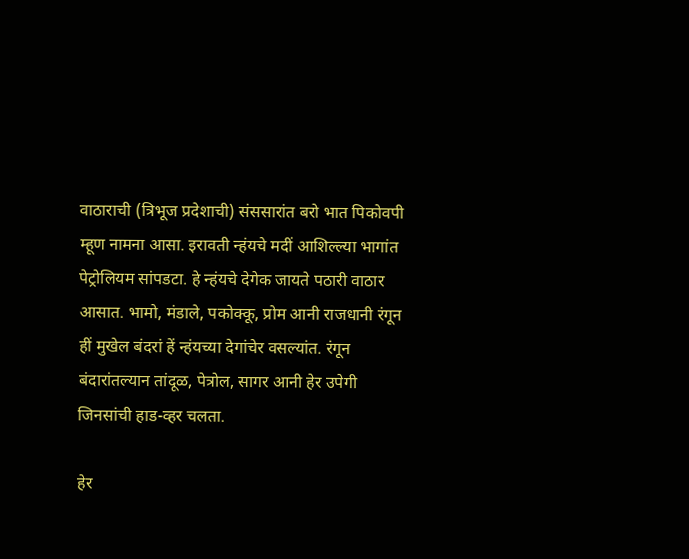वाठाराची (त्रिभूज प्रदेशाची) संससारांत बरो भात पिकोवपी म्हूण नामना आसा. इरावती न्हंयचे मदीं आशिल्ल्या भागांत पेट्रोलियम सांपडटा. हे न्हंयचे देगेक जायते पठारी वाठार आसात. भामो, मंडाले, पकोक्कू, प्रोम आनी राजधानी रंगून हीं मुखेल बंदरां हें न्हंयच्या देगांचेर वसल्यांत. रंगून बंदारांतल्यान तांदूळ, पेत्रोल, सागर आनी हेर उपेगी जिनसांची हाड-व्हर चलता.

हेर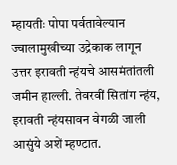म्हायतीः पोपा पर्वतावेल्यान ज्वालामुखीच्या उद्रेकाक लागून उत्तर इरावती न्हंयचे आसमंतांतली जमीन हाल्ली. तेवरवीं सितांग न्हंय, इरावती न्हंयसावन वेगळी जाली आसुंये अशें म्हण्टात.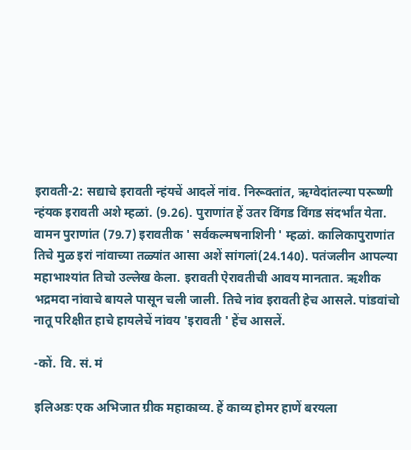इरावती-2: सद्याचे इरावती न्हंयचें आदलें नांव. निरूक्तांत, ऋग्वेदांतल्या परूष्णी न्हंयक इरावती अशे म्हळां. (9.26). पुराणांत हें उतर विंगड विंगड संदर्भांत येता. वामन पुराणांत (79.7) इरावतीक ' सर्वकल्मषनाशिनी ' म्हळां. कालिकापुराणांत तिचे मुळ इरां नांवाच्या तळ्यांत आसा अशें सांगलां(24.140). पतंजलीन आपल्या महाभाश्यांत तिचो उल्लेख केला. इरावती ऐरावतीची आवय मानतात. ऋशीक भद्रमदा नांवाचे बायले पासून चली जाली. तिचे नांव इरावती हेच आसले. पांडवांचो नातू परिक्षीत हाचे हायलेचें नांवय 'इरावती ' हेंच आसलें.

-कों. वि. सं. मं

इलिअडः एक अभिजात ग्रीक महाकाव्य. हें काव्य होमर हाणें बरयला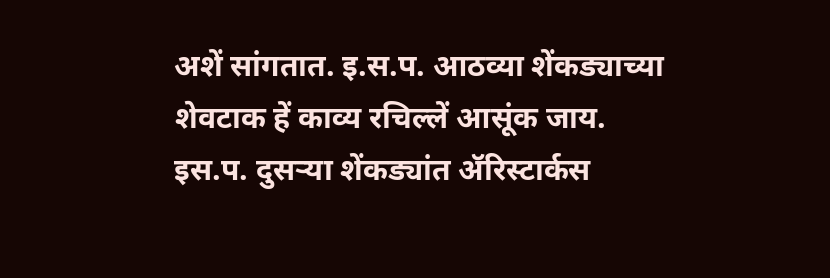अशें सांगतात. इ.स.प. आठव्या शेंकड्याच्या शेवटाक हें काव्य रचिल्लें आसूंक जाय. इस.प. दुसऱ्या शेंकड्यांत ॲरिस्टार्कस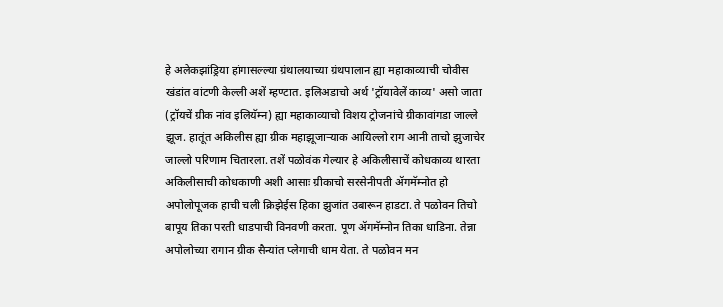हे अलेकझांड्रिया हांगासल्ल्या ग्रंथालयाच्या ग्रंथपालान ह्या महाकाव्याची चोवीस खंडांत वांटणी केल्ली अशें म्हण्टात. इलिअडाचो अर्थ 'ट्रॉयावेलें काव्य' असो जाता (ट्रॉयचें ग्रीक नांव इलियॅम्न) ह्या महाकाव्याचो विशय ट्रोजनांचे ग्रीकावांगडा जाल्ले झूज. हातूंत अकिलीस ह्या ग्रीक महाझूजाऱ्याक आयिल्लो राग आनी ताचो झुजाचेर जाल्लो परिणाम चितारला. तशें पळोवंक गेल्यार हे अकिलीसाचें कोधकाव्य थारता अकिलीसाची कोधकाणी अशी आसाः ग्रीकाचो सरसेनीपती ॲगमॅम्नोत हो अपोलोपूजक हाची चली क्रिझेईस हिका झुजांत उबारून हाडटा. ते पळोवन तिचो बापूय तिका परती धाडपाची विनवणी करता. पूण ॲगमॅम्नोन तिका धाडिना. तेन्ना अपोलोच्या रागान ग्रीक सैन्यांत प्लेगाची धाम येता. ते पळोवन मन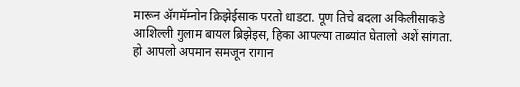मारून ॲगमॅम्नोन क्रिझेईसाक परतो धाडटा. पूण तिचे बदला अकिलीसाकडे आशिल्ली गुलाम बायल ब्रिझेइस, हिका आपल्या ताब्यांत घेतालो अशें सांगता. हो आपलो अपमान समजून रागान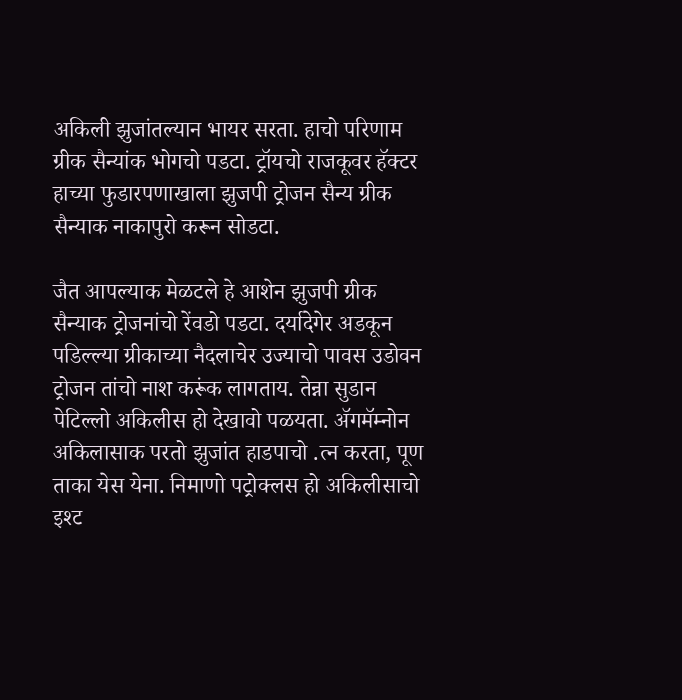अकिली झुजांतल्यान भायर सरता. हाचो परिणाम ग्रीक सैन्यांक भोगचो पडटा. ट्रॉयचो राजकूवर हॅक्टर हाच्या फुडारपणाखाला झुजपी ट्रोजन सैन्य ग्रीक सैन्याक नाकापुरो करून सोडटा.

जैत आपल्याक मेळटले हे आशेन झुजपी ग्रीक सैन्याक ट्रोजनांचो रेंवडो पडटा. दर्यादेगेर अडकून पडिल्ल्या ग्रीकाच्या नैदलाचेर उज्याचो पावस उडोवन ट्रोजन तांचो नाश करूंक लागताय. तेन्ना सुडान पेटिल्लो अकिलीस हो देखावो पळयता. ॲगमॅम्नोन अकिलासाक परतो झुजांत हाडपाचो .त्न करता, पूण ताका येस येना. निमाणो पट्रोक्लस हो अकिलीसाचो इश्ट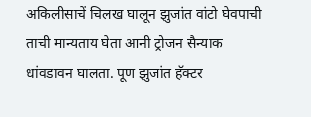अकिलीसाचें चिलख घालून झुजांत वांटो घेवपाची ताची मान्यताय घेता आनी ट्रोजन सैन्याक धांवडावन घालता. पूण झुजांत हॅक्टर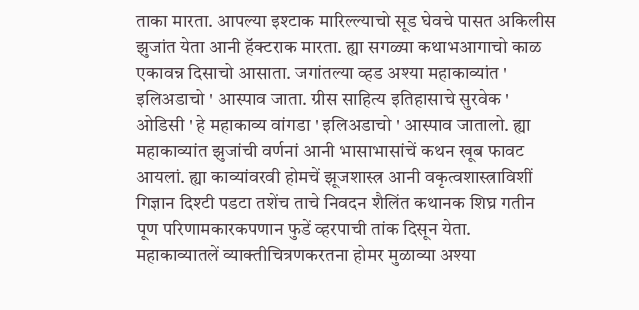ताका मारता. आपल्या इश्टाक मारिल्ल्याचो सूड घेवचे पासत अकिलीस झुजांत येता आनी हॅक्टराक मारता. ह्या सगळ्या कथाभआगाचो काळ एकावन्न दिसाचो आसाता. जगांतल्या व्हड अश्या महाकाव्यांत ' इलिअडाचो ' आस्पाव जाता. ग्रीस साहित्य इतिहासाचे सुरवेक ' ओडिसी ' हे महाकाव्य वांगडा ' इलिअडाचो ' आस्पाव जातालो. ह्या महाकाव्यांत झुजांची वर्णनां आनी भासाभासांचें कथन खूब फावट आयलां. ह्या काव्यांवरवी होमचें झूजशास्त्र आनी वकृत्वशास्त्राविशीं गिज्ञान दिश्टी पडटा तशेंच ताचे निवदन शैलिंत कथानक शिघ्र गतीन पूण परिणामकारकपणान फुडें व्हरपाची तांक दिसून येता. महाकाव्यातलें व्याक्तीचित्रणकरतना होमर मुळाव्या अश्या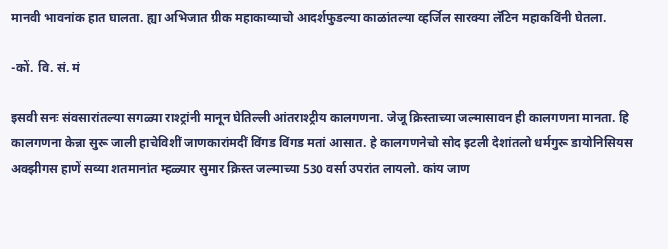मानवी भावनांक हात घालता. ह्या अभिजात ग्रीक महाकाव्याचो आदर्शफुडल्या काळांतल्या व्हर्जिल सारक्या लॅटिन महाकविंनी घेतला.

-कों. वि. सं. मं

इसवी सनः संवसारांतल्या सगळ्या राश्ट्रांनी मानून घेतिल्ली आंतराश्ट्रीय कालगणना. जेजू क्रिस्ताच्या जल्मासावन ही कालगणना मानता. हि कालगणना केन्ना सुरू जाली हाचेविशीं जाणकारांमदीं विंगड विंगड मतां आसात. हे कालगणनेचो सोद इटली देशांतलो धर्मगुरू डायोनिसियस अक्झीगस हाणें सव्या शतमानांत म्हळ्यार सुमार क्रिस्त जल्माच्या 530 वर्सा उपरांत लायलो. कांय जाण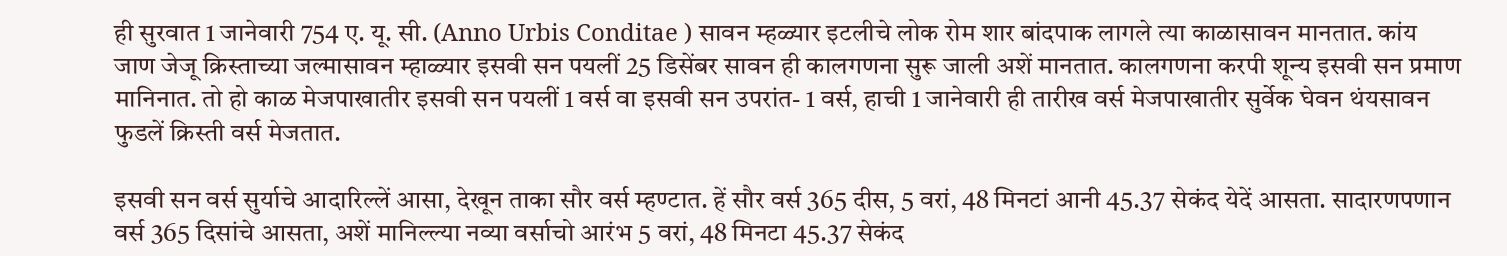ही सुरवात 1 जानेवारी 754 ए. यू. सी. (Anno Urbis Conditae ) सावन म्हळ्यार इटलीचे लोक रोम शार बांदपाक लागले त्या काळासावन मानतात. कांय जाण जेजू क्रिस्ताच्या जल्मासावन म्हाळ्यार इसवी सन पयलीं 25 डिसेंबर सावन ही कालगणना सुरू जाली अशें मानतात. कालगणना करपी शून्य इसवी सन प्रमाण मानिनात. तो हो काळ मेजपाखातीर इसवी सन पयलीं 1 वर्स वा इसवी सन उपरांत- 1 वर्स, हाची 1 जानेवारी ही तारीख वर्स मेजपाखातीर सुर्वेक घेवन थंयसावन फुडलें क्रिस्ती वर्स मेजतात.

इसवी सन वर्स सुर्याचे आदारिल्लें आसा, देखून ताका सौर वर्स म्हण्टात. हें सौर वर्स 365 दीस, 5 वरां, 48 मिनटां आनी 45.37 सेकंद येदें आसता. सादारणपणान वर्स 365 दिसांचे आसता, अशें मानिल्ल्या नव्या वर्साचो आरंभ 5 वरां, 48 मिनटा 45.37 सेकंद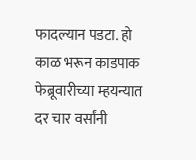फादल्यान पडटा. हो काळ भरून काडपाक फेब्रूवारीच्या म्हयन्यात दर चार वर्सांनी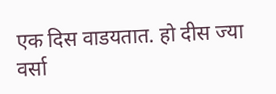एक दिस वाडयतात. हो दीस ज्या वर्सा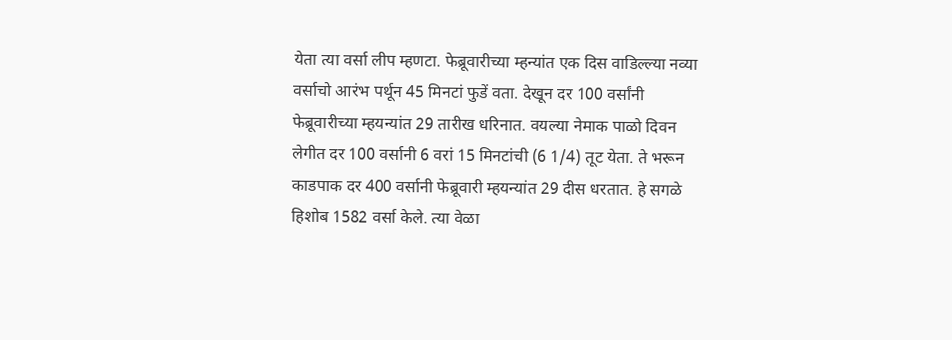येता त्या वर्सा लीप म्हणटा. फेब्रूवारीच्या म्हन्यांत एक दिस वाडिल्ल्या नव्या वर्साचो आरंभ पर्थून 45 मिनटां फुडें वता. देखून दर 100 वर्सांनी फेब्रूवारीच्या म्हयन्यांत 29 तारीख धरिनात. वयल्या नेमाक पाळो दिवन लेगीत दर 100 वर्सानी 6 वरां 15 मिनटांची (6 1/4) तूट येता. ते भरून काडपाक दर 400 वर्सानी फेब्रूवारी म्हयन्यांत 29 दीस धरतात. हे सगळे हिशोब 1582 वर्सा केले. त्या वेळा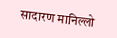सादारण मानिल्लो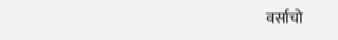वर्साचो